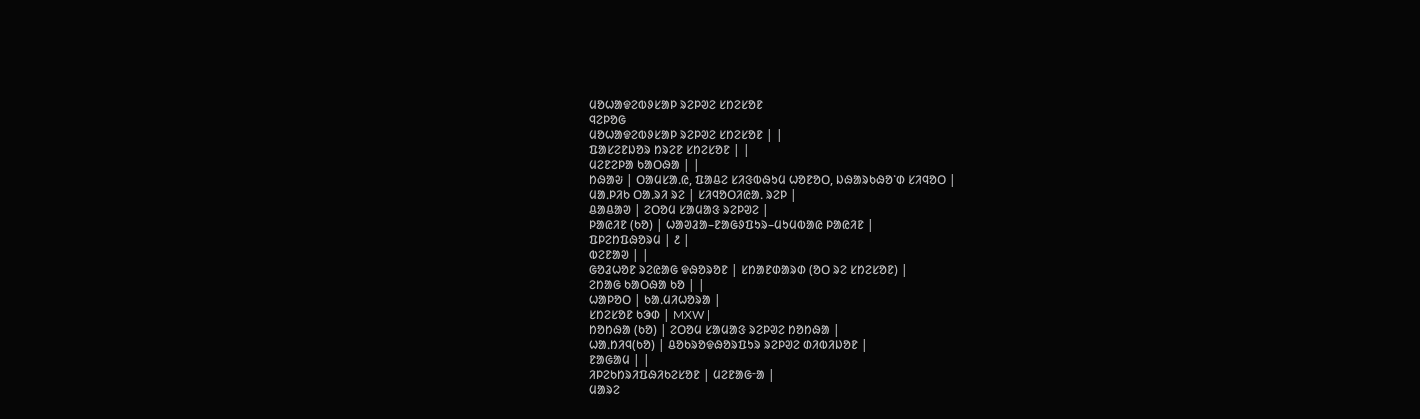ᱢᱚᱦᱟᱫᱮᱵᱽᱥᱟᱞ ᱨᱮᱞᱣᱮ ᱥᱴᱮᱥᱚᱱ
ᱧᱮᱞᱚᱜ
ᱢᱚᱦᱟᱫᱮᱵᱽᱥᱟᱞ ᱨᱮᱞᱣᱮ ᱥᱴᱮᱥᱚᱱ | |
ᱯᱟᱥᱮᱱᱡᱚᱨ ᱴᱨᱮᱱ ᱥᱴᱮᱥᱚᱱ | |
ᱢᱮᱱᱮᱞᱟ ᱠᱟᱛᱷᱟ | |
ᱴᱷᱟᱶ | ᱛᱟᱢᱥᱟᱹᱭ, ᱯᱟᱪᱮ ᱥᱤᱝᱵᱷᱩᱢ ᱦᱚᱱᱚᱛ, ᱡᱷᱟᱨᱠᱷᱚᱸᱰ ᱥᱤᱧᱚᱛ |
ᱢᱟᱹᱞᱤᱠ ᱛᱟᱹᱨᱤ ᱨᱮ | ᱥᱤᱧᱚᱛᱤᱭᱟᱹ ᱨᱮᱞ |
ᱪᱟᱪᱟᱣ | ᱮᱛᱚᱢ ᱥᱟᱢᱟᱝ ᱨᱮᱞᱣᱮ |
ᱞᱟᱭᱤᱱ (ᱠᱚ) | ᱦᱟᱣᱲᱟ–ᱱᱟᱜᱽᱯᱩᱨ–ᱢᱩᱢᱵᱟᱭ ᱞᱟᱭᱤᱱ |
ᱯᱞᱮᱴᱯᱷᱚᱨᱢ | ᱒ |
ᱵᱮᱱᱟᱣ | |
ᱜᱚᱲᱦᱚᱱ ᱨᱮᱭᱟᱜ ᱫᱷᱚᱨᱚᱱ | ᱥᱴᱟᱱᱰᱟᱨᱰ (ᱚᱛ ᱨᱮ ᱥᱴᱮᱥᱚᱱ) |
ᱮᱴᱟᱜ ᱠᱟᱛᱷᱟ ᱠᱚ | |
ᱦᱟᱞᱚᱛ | ᱠᱟᱹᱢᱤᱦᱚᱨᱟ |
ᱥᱴᱮᱥᱚᱱ ᱠᱳᱰ | MXW |
ᱴᱚᱴᱷᱟ (ᱠᱚ) | ᱮᱛᱚᱢ ᱥᱟᱢᱟᱝ ᱨᱮᱞᱣᱮ ᱴᱚᱴᱷᱟ |
ᱦᱟᱹᱴᱤᱧ(ᱠᱚ) | ᱪᱚᱠᱨᱚᱫᱷᱚᱨᱯᱩᱨ ᱨᱮᱞᱣᱮ ᱰᱤᱵᱤᱡᱚᱱ |
ᱱᱟᱜᱟᱢ | |
ᱤᱞᱮᱠᱴᱨᱤᱯᱷᱤᱠᱮᱥᱚᱱ | ᱢᱮᱱᱟᱜᱼᱟ |
ᱢᱟᱨᱮ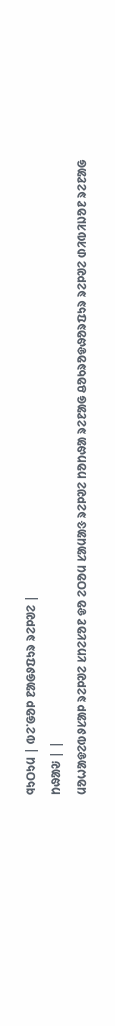ᱧᱩᱛᱩᱢ | ᱵᱮᱸᱜᱚᱞ ᱱᱟᱜᱽᱯᱩᱨ ᱨᱮᱞᱣᱮ |
ᱴᱷᱟᱶ | |
ᱢᱚᱦᱟᱫᱮᱵᱽᱥᱟᱞ ᱨᱮᱞᱣᱮ ᱥᱴᱮᱥᱚᱱ ᱫᱚ ᱮᱛᱚᱢ ᱥᱟᱢᱟᱝ ᱨᱮᱞᱣᱮ ᱴᱚᱴᱷᱟ ᱨᱮᱱᱟᱜ ᱪᱚᱠᱨᱚᱫᱷᱚᱨᱯᱩᱨ ᱨᱮᱞᱣᱮ ᱰᱤᱵᱤᱡᱚᱱ ᱨᱮᱱᱟᱜ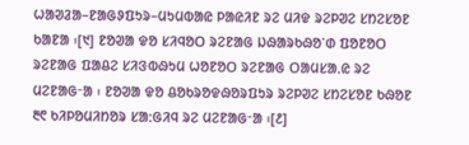ᱦᱟᱣᱲᱟ–ᱱᱟᱜᱽᱯᱩᱨ–ᱢᱩᱢᱵᱟᱭ ᱞᱟᱭᱤᱱ ᱨᱮ ᱢᱤᱫ ᱨᱮᱞᱣᱮ ᱥᱴᱮᱥᱚᱱ ᱠᱟᱱᱟ ᱾[᱑] ᱱᱚᱣᱟ ᱫᱚ ᱥᱤᱧᱚᱛ ᱨᱮᱱᱟᱜ ᱡᱷᱟᱨᱠᱷᱚᱸᱰ ᱯᱚᱱᱚᱛ ᱨᱮᱱᱟᱜ ᱯᱟᱪᱮ ᱥᱤᱝᱵᱷᱩᱢ ᱦᱚᱱᱚᱛ ᱨᱮᱱᱟᱜ ᱛᱟᱢᱥᱟᱹᱭ ᱨᱮ ᱢᱮᱱᱟᱜᱼᱟ ᱾ ᱱᱚᱣᱟ ᱫᱚ ᱪᱚᱠᱨᱚᱫᱷᱚᱨᱯᱩᱨ ᱨᱮᱞᱣᱮ ᱥᱴᱮᱥᱚᱱ ᱠᱷᱚᱱ ᱓᱖ ᱠᱤᱞᱚᱢᱤᱴᱚᱨ ᱥᱟᱺᱜᱤᱧ ᱨᱮ ᱢᱮᱱᱟᱜᱼᱟ ᱾[᱒]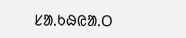ᱥᱟᱹᱠᱷᱭᱟᱹᱛ